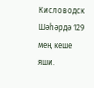Кисловодск
Шәһәрдә 129 мең кеше яши.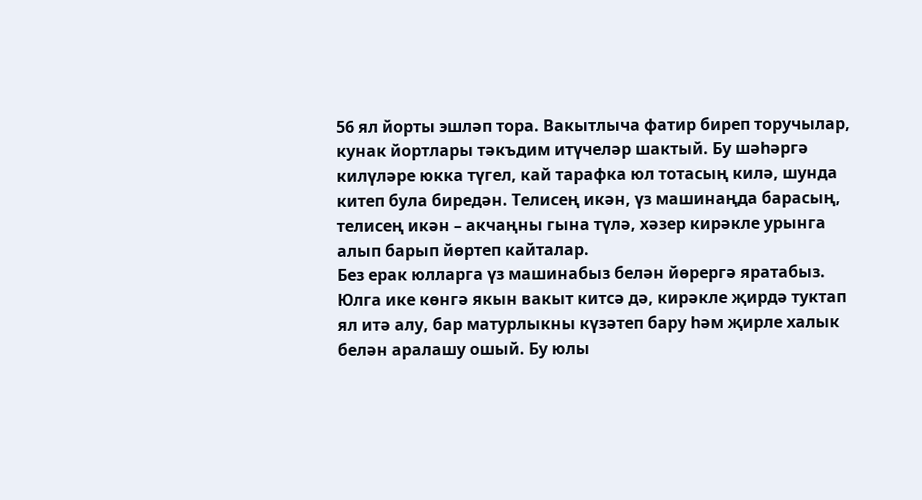56 ял йорты эшләп тора. Вакытлыча фатир биреп торучылар, кунак йортлары тәкъдим итүчеләр шактый. Бу шәһәргә килүләре юкка түгел, кай тарафка юл тотасың килә, шунда китеп була биредән. Телисең икән, үз машинаңда барасың, телисең икән – акчаңны гына түлә, хәзер кирәкле урынга алып барып йөртеп кайталар.
Без ерак юлларга үз машинабыз белән йөрергә яратабыз. Юлга ике көнгә якын вакыт китсә дә, кирәкле җирдә туктап ял итә алу, бар матурлыкны күзәтеп бару һәм җирле халык белән аралашу ошый. Бу юлы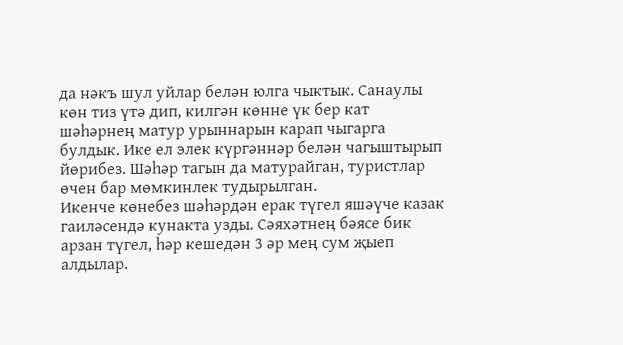да нәкъ шул уйлар белән юлга чыктык. Санаулы көн тиз үтә дип, килгән көнне үк бер кат шәһәрнең матур урыннарын карап чыгарга булдык. Ике ел элек күргәннәр белән чагыштырып йөрибез. Шәһәр тагын да матурайган, туристлар өчен бар мөмкинлек тудырылган.
Икенче көнебез шәһәрдән ерак түгел яшәүче казак гаиләсендә кунакта узды. Сәяхәтнең бәясе бик арзан түгел, һәр кешедән 3 әр мең сум җыеп алдылар.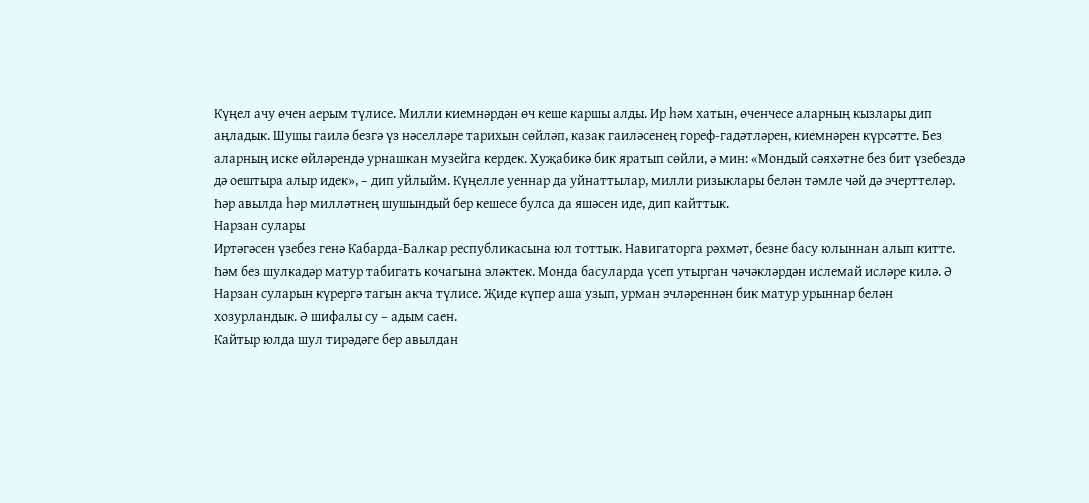Күңел ачу өчен аерым түлисе. Милли киемнәрдән өч кеше каршы алды. Ир һәм хатын, өченчесе аларның кызлары дип аңладык. Шушы гаилә безгә үз нәселләре тарихын сөйләп, казак гаиләсенең гореф-гадәтләрен, киемнәрен күрсәтте. Без аларның иске өйләрендә урнашкан музейга кердек. Хуҗабикә бик яратып сөйли, ә мин: «Мондый сәяхәтне без бит үзебездә дә оештыра алыр идек», – дип уйлыйм. Күңелле уеннар да уйнаттылар, милли ризыклары белән тәмле чәй дә эчерттеләр. Һәр авылда һәр милләтнең шушындый бер кешесе булса да яшәсен иде, дип кайттык.
Нарзан сулары
Иртәгәсен үзебез генә Кабарда-Балкар республикасына юл тоттык. Навигаторга рәхмәт, безне басу юлыннан алып китте. Һәм без шулкадәр матур табигать кочагына эләктек. Монда басуларда үсеп утырган чәчәкләрдән ислемай исләре килә. Ә Нарзан суларын күрергә тагын акча түлисе. Җиде күпер аша узып, урман эчләреннән бик матур урыннар белән хозурландык. Ә шифалы су – адым саен.
Кайтыр юлда шул тирәдәге бер авылдан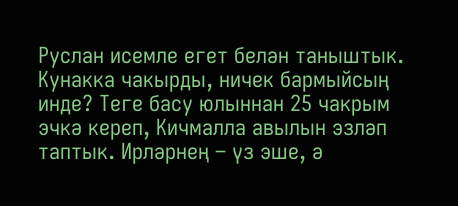Руслан исемле егет белән таныштык. Кунакка чакырды, ничек бармыйсың инде? Теге басу юлыннан 25 чакрым эчкә кереп, Кичмалла авылын эзләп таптык. Ирләрнең – үз эше, ә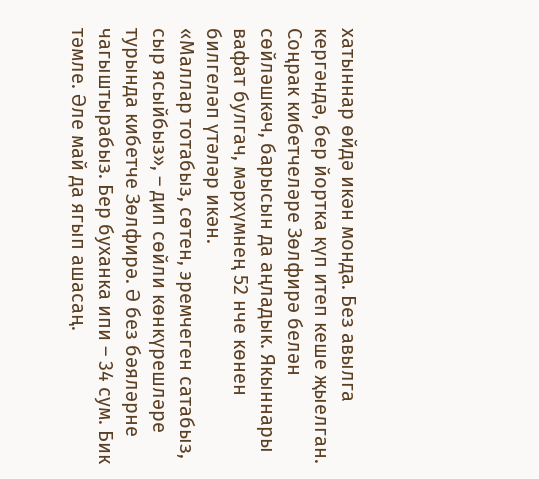хатыннар өйдә икән монда. Без авылга кергәндә, бер йортка күп итеп кеше җыелган. Соңрак кибетчеләре Зөлфирә белән сөйләшкәч, барысын да аңладык. Якыннары вафат булгач, мәрхүмнең 52 нче көнен билгеләп үтәләр икән.
«Маллар тотабыз, сөтен, эремчеген сатабыз, сыр ясыйбыз», – дип сөйли көнкүрешләре турында кибетче Зөлфирә. Ә без бәяләрне чагыштырабыз. Бер буханка ипи – 34 сум. Бик тәмле. Әле май да ягып ашасаң.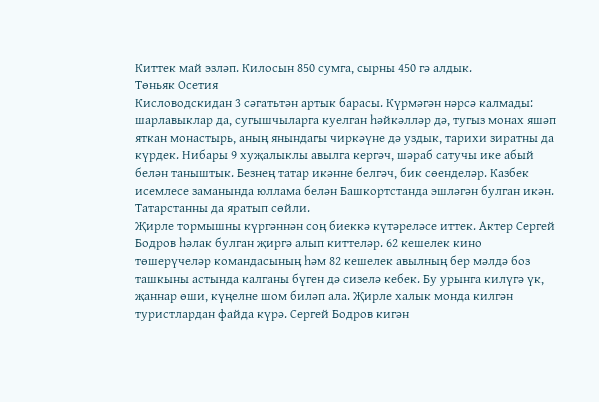Киттек май эзләп. Килосын 850 сумга, сырны 450 гә алдык.
Төньяк Осетия
Кисловодскидан 3 сәгатьтән артык барасы. Күрмәгән нәрсә калмады: шарлавыклар да, сугышчыларга куелган һәйкәлләр дә, тугыз монах яшәп яткан монастырь, аның янындагы чиркәүне дә уздык, тарихи зиратны да күрдек. Нибары 9 хуҗалыклы авылга кергәч, шәраб сатучы ике абый белән таныштык. Безнең татар икәнне белгәч, бик сөенделәр. Казбек исемлесе заманында юллама белән Башкортстанда эшләгән булган икән. Татарстанны да яратып сөйли.
Җирле тормышны күргәннән соң биеккә күтәреләсе иттек. Актер Сергей Бодров һәлак булган җиргә алып киттеләр. 62 кешелек кино төшерүчеләр командасының һәм 82 кешелек авылның бер мәлдә боз ташкыны астында калганы бүген дә сизелә кебек. Бу урынга килүгә үк, җаннар өши, күңелне шом биләп ала. Җирле халык монда килгән туристлардан файда күрә. Сергей Бодров кигән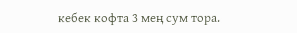кебек кофта 3 мең сум тора.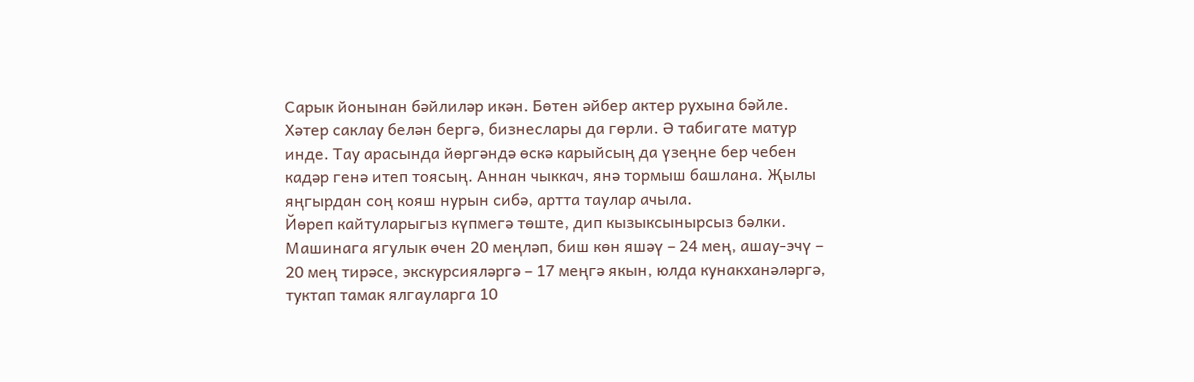Сарык йонынан бәйлиләр икән. Бөтен әйбер актер рухына бәйле. Хәтер саклау белән бергә, бизнеслары да гөрли. Ә табигате матур инде. Тау арасында йөргәндә өскә карыйсың да үзеңне бер чебен кадәр генә итеп тоясың. Аннан чыккач, янә тормыш башлана. Җылы яңгырдан соң кояш нурын сибә, артта таулар ачыла.
Йөреп кайтуларыгыз күпмегә төште, дип кызыксынырсыз бәлки. Машинага ягулык өчен 20 меңләп, биш көн яшәү – 24 мең, ашау-эчү – 20 мең тирәсе, экскурсияләргә – 17 меңгә якын, юлда кунакханәләргә, туктап тамак ялгауларга 10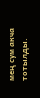мең сум акча тотылды.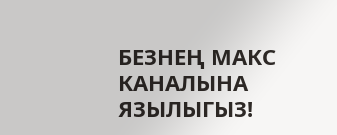БЕЗНЕҢ МАКС КАНАЛЫНА ЯЗЫЛЫГЫЗ!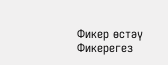Фикер өстәү
Фикерегез